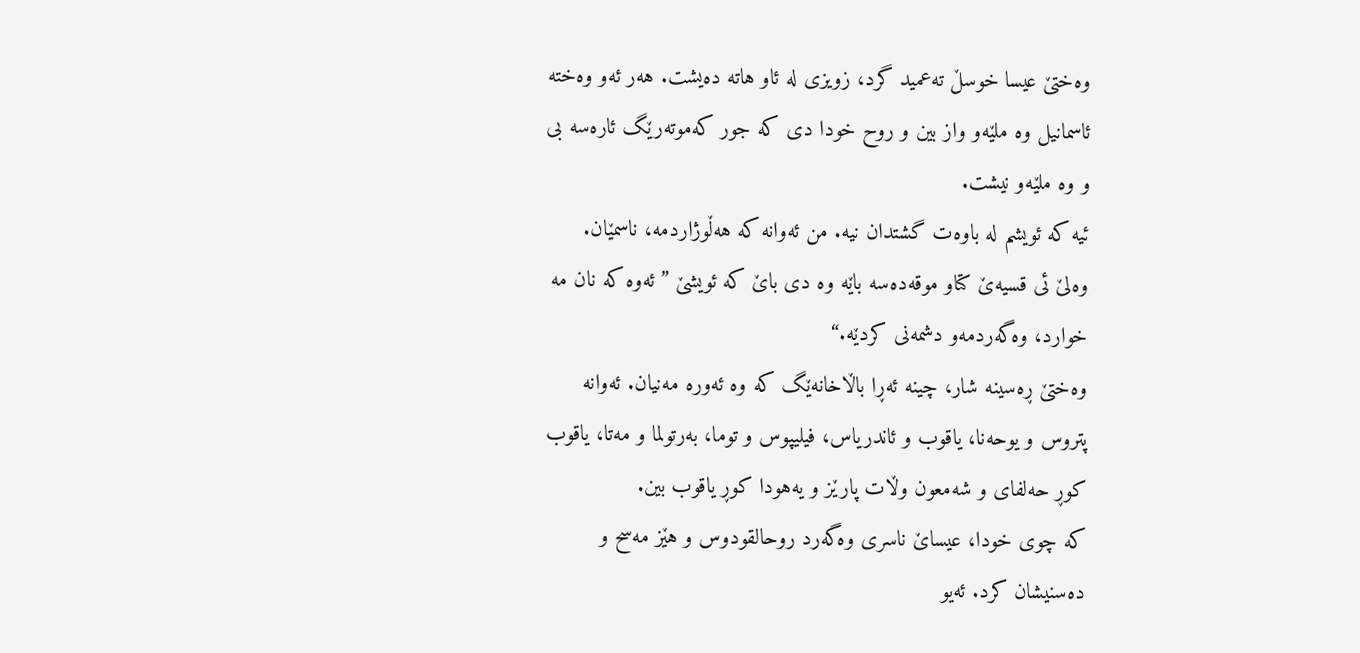وەختێ عیسا خوسڵ تەعمید گرد، زویزی له ئاو هاته دەیشت. هەر ئەو وەخته ئاسمانیل وه ملێەو واز بین و روح خودا دی که جور کەموتەرێگ ئارەسه بی و وه ملێەو نیشت.
ئیه که ئویشم له باوەت گشتدان نیه. من ئەوانه که هەڵوژاردمه، ناسمێان. وەلێ ئی قسیەێ کتاو موقەدەسه باێه وه دی باێ که ئویشێ ”ئەوه که نان مه خوارد، وەگەردمەو دشمەنی کردێه.“
وەختێ ڕەسینه شار، چینه ئەڕا باڵاخانەێگ که وه ئەوره مەنیان. ئەوانه پتروس و یوحەنا، یاقوب و ئاندریاس، فیلیپوس و توما، بەرتولما و مەتا، یاقوب کوڕ حەلفای و شەمعون وڵات پارێز و یەهودا کوڕ یاقوب بین.
که چوی خودا، عیساێ ناسری وەگەرد روحالقودوس و هێز مەسح و دەسنیشان کرد. ئەیو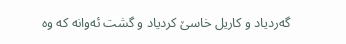گەردیاد و کاریل خاسێ کردیاد و گشت ئەوانه که وه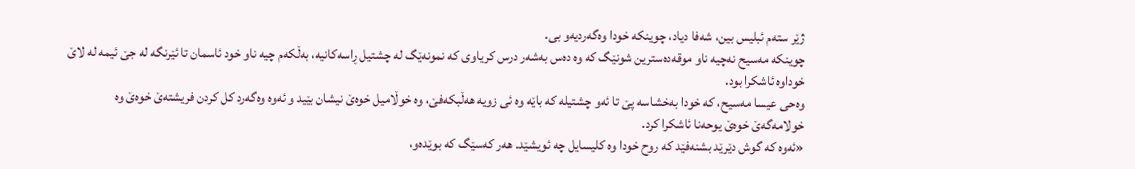ژێر ستەم ئبلیس بین، شەفا دیاد، چوینکه خودا وەگەردیەو بی.
چوینکه مەسیح نەچیه ناو موقەدەسترین شونێگ که وه دەس بەشەر درس کریاوی که نمونەێگ له چشتیل ڕاسەکانیه، بەڵکەم چیه ناو خود ئاسمان تا ئێرنگه له جێ ئیمه له لاێ خوداوه ئاشکرا بود.
وەحی عیسا مەسیح، که خودا بەخشاسه پێ تا ئەو چشتیله که باێه وه ئی زویه هەڵبکەفێ، وه خوڵامیل خوەێ نیشان بێید و ئەوه وەگەرد کل کردن فریشتەێ خوەێ وه خولامەگەێ خوەێ یوحەنا ئاشکرا کرد.
«ئەوه که گوش دێرێد بشنەفێد که روح خودا وه کلیسایل چه ئویشێد. هەر کەسێگ که بوێدەو،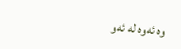وه ئەوه له ئەو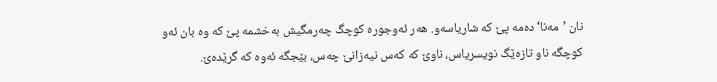نان ’مەنا‘ دەمه پێ که شاریاسەو. هەر ئەوجورە کوچگ چەرمگیش بەخشمه پێ که وه بان ئەو کوچگه ناو تازەێگ نویسریاس، ناوێ که کەس نیەزانێ چەس، بێجگه ئەوه که گرێدەێ.